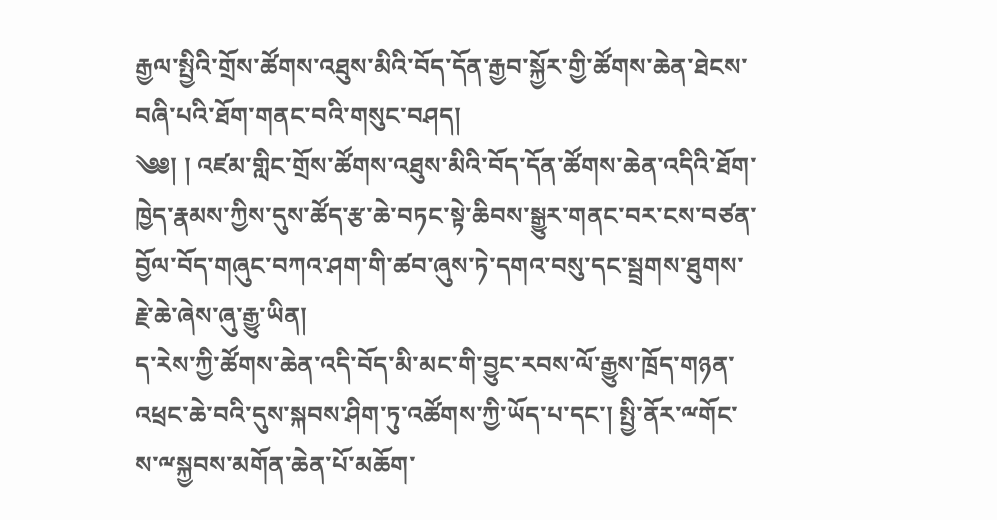རྒྱལ་སྤྱིའི་གྲོས་ཚོགས་འཐུས་མིའི་བོད་དོན་རྒྱབ་སྐྱོར་གྱི་ཚོགས་ཆེན་ཐེངས་བཞི་པའི་ཐོག་གནང་བའི་གསུང་བཤད།
༄༅། ། འཛམ་གླིང་གྲོས་ཚོགས་འཐུས་མིའི་བོད་དོན་ཚོགས་ཆེན་འདིའི་ཐོག་ཁྱེད་རྣམས་ཀྱིས་དུས་ཚོད་རྩ་ཆེ་བཏང་སྟེ་ཆིབས་སྒྱུར་གནང་བར་ངས་བཙན་བྱོལ་བོད་གཞུང་བཀའ་ཤག་གི་ཚབ་ཞུས་ཏེ་དགའ་བསུ་དང་སྦྲགས་ཐུགས་རྗེ་ཆེ་ཞེས་ཞུ་རྒྱུ་ཡིན།
ད་རེས་ཀྱི་ཚོགས་ཆེན་འདི་བོད་མི་མང་གི་བྱུང་རབས་ལོ་རྒྱུས་ཁྲོད་གཉན་འཕྲང་ཆེ་བའི་དུས་སྐབས་ཤིག་ཏུ་འཚོགས་ཀྱི་ཡོད་པ་དང་། སྤྱི་ནོར་ྋགོང་ས་ྋསྐྱབས་མགོན་ཆེན་པོ་མཆོག་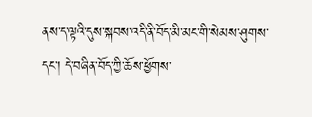ནས་ད་ལྟའི་དུས་སྐབས་འདི་ནི་བོད་མི་མང་གི་སེམས་ཤུགས་དང་། དེ་བཞིན་བོད་ཀྱི་ཆོས་ཕྱོགས་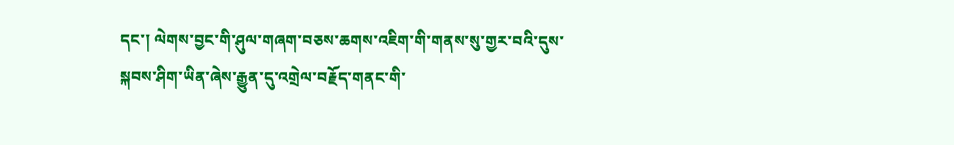དང་། ལེགས་བྱང་གི་ཤུལ་གཞག་བཅས་ཆགས་འཇིག་གི་གནས་སུ་གྱར་བའི་དུས་སྐབས་ཤིག་ཡིན་ཞེས་རྒྱུན་དུ་འགྲེལ་བརྗོད་གནང་གི་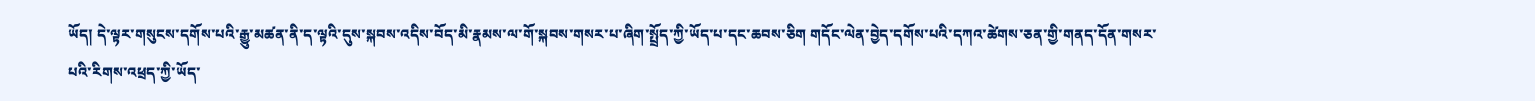ཡོད། དེ་ལྟར་གསུངས་དགོས་པའི་རྒྱུ་མཚན་ནི་ད་ལྟའི་དུས་སྐབས་འདིས་བོད་མི་རྣམས་ལ་གོ་སྐབས་གསར་པ་ཞིག་སྤྲོད་ཀྱི་ཡོད་པ་དང་ཆབས་ཅིག གདོང་ལེན་བྱེད་དགོས་པའི་དཀའ་ཚེགས་ཅན་གྱི་གནད་དོན་གསར་པའི་རིགས་འཕྲད་ཀྱི་ཡོད་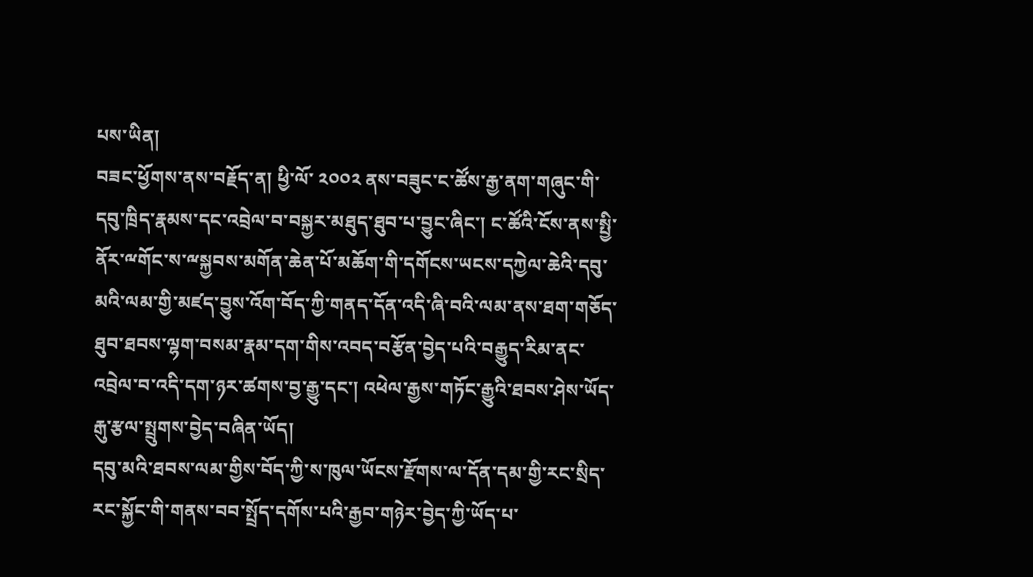པས་ཡིན།
བཟང་ཕྱོགས་ནས་བརྗོད་ན། ཕྱི་ལོ་ ༢༠༠༢ ནས་བཟུང་ང་ཚོས་རྒྱ་ནག་གཞུང་གི་དབུ་ཁྲིད་རྣམས་དང་འབྲེལ་བ་བསྐྱར་མཐུད་ཐུབ་པ་བྱུང་ཞིང་། ང་ཚོའི་ངོས་ནས་སྤྱི་ནོར་ྋགོང་ས་ྋསྐྱབས་མགོན་ཆེན་པོ་མཆོག་གི་དགོངས་ཡངས་དཀྱེལ་ཆེའི་དབུ་མའི་ལམ་གྱི་མཛད་བྱུས་འོག་བོད་ཀྱི་གནད་དོན་འདི་ཞི་བའི་ལམ་ནས་ཐག་གཅོད་ཐུབ་ཐབས་ལྷག་བསམ་རྣམ་དག་གིས་འབད་བརྩོན་བྱེད་པའི་བརྒྱུད་རིམ་ནང་འབྲེལ་བ་འདི་དག་ཉར་ཚགས་བྱ་རྒྱུ་དང་། འཕེལ་རྒྱས་གཏོང་རྒྱུའི་ཐབས་ཤེས་ཡོད་རྒུ་རྩལ་སྤྲུགས་བྱེད་བཞིན་ཡོད།
དབུ་མའི་ཐབས་ལམ་གྱིས་བོད་ཀྱི་ས་ཁུལ་ཡོངས་རྫོགས་ལ་དོན་དམ་གྱི་རང་སྲིད་རང་སྐྱོང་གི་གནས་བབ་སྤྲོད་དགོས་པའི་རྒྱབ་གཉེར་བྱེད་ཀྱི་ཡོད་པ་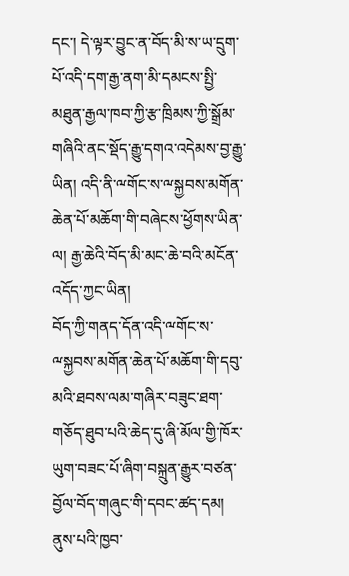དང་། དེ་ལྟར་བྱུང་ན་བོད་མི་ས་ཡ་དྲུག་པོ་འདི་དག་རྒྱ་ནག་མི་དམངས་སྤྱི་མཐུན་རྒྱལ་ཁབ་ཀྱི་རྩ་ཁྲིམས་ཀྱི་སྒྲོམ་གཞིའི་ནང་སྡོད་རྒྱུ་དགའ་འདེམས་བྱ་རྒྱུ་ཡིན། འདི་ནི་ྋགོང་ས་ྋསྐྱབས་མགོན་ཆེན་པོ་མཆོག་གི་བཞེངས་ཕྱོགས་ཡིན་ལ། རྒྱ་ཆེའི་བོད་མི་མང་ཆེ་བའི་མངོན་འདོད་ཀྱང་ཡིན།
བོད་ཀྱི་གནད་དོན་འདི་ྋགོང་ས་ྋསྐྱབས་མགོན་ཆེན་པོ་མཆོག་གི་དབུ་མའི་ཐབས་ལམ་གཞིར་བཟུང་ཐག་གཅོད་ཐུབ་པའི་ཆེད་དུ་ཞི་མོལ་གྱི་ཁོར་ཡུག་བཟང་པོ་ཞིག་བསྐྲུན་རྒྱུར་བཙན་བྱོལ་བོད་གཞུང་གི་དབང་ཚད་དམ། ནུས་པའི་ཁྱབ་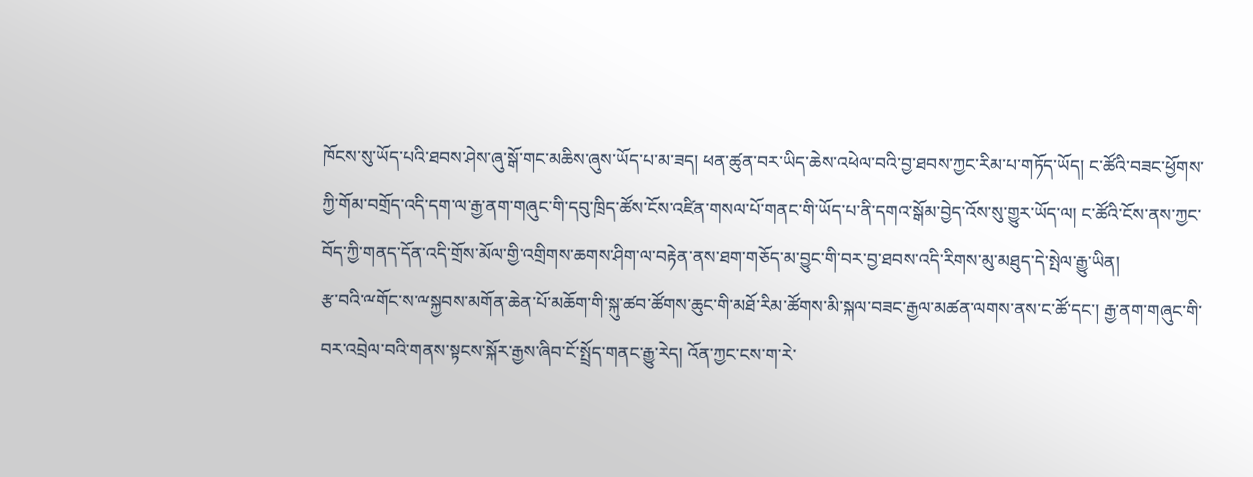ཁོངས་སུ་ཡོད་པའི་ཐབས་ཤེས་ཞུ་སྒོ་གང་མཆིས་ཞུས་ཡོད་པ་མ་ཟད། ཕན་ཚུན་བར་ཡིད་ཆེས་འཕེལ་བའི་བྱ་ཐབས་ཀྱང་རིམ་པ་གཏོད་ཡོད། ང་ཚོའི་བཟང་ཕྱོགས་ཀྱི་གོམ་བགྲོད་འདི་དག་ལ་རྒྱ་ནག་གཞུང་གི་དབུ་ཁྲིད་ཚོས་ངོས་འཛིན་གསལ་པོ་གནང་གི་ཡོད་པ་ནི་དགའ་སྒོམ་བྱེད་འོས་སུ་གྱུར་ཡོད་ལ། ང་ཚོའི་ངོས་ནས་ཀྱང་བོད་ཀྱི་གནད་དོན་འདི་གྲོས་མོལ་གྱི་འགྲིགས་ཆགས་ཤིག་ལ་བརྟེན་ནས་ཐག་གཅོད་མ་བྱུང་གི་བར་བྱ་ཐབས་འདི་རིགས་མུ་མཐུད་དེ་སྤེལ་རྒྱུ་ཡིན།
རྩ་བའི་ྋགོང་ས་ྋསྐྱབས་མགོན་ཆེན་པོ་མཆོག་གི་སྐུ་ཚབ་ཚོགས་ཆུང་གི་མཐོ་རིམ་ཚོགས་མི་སྐལ་བཟང་རྒྱལ་མཚན་ལགས་ནས་ང་ཚོ་དང་། རྒྱ་ནག་གཞུང་གི་བར་འབྲེལ་བའི་གནས་སྟངས་སྐོར་རྒྱས་ཞིབ་ངོ་སྤྲོད་གནང་རྒྱུ་རེད། འོན་ཀྱང་ངས་ག་རེ་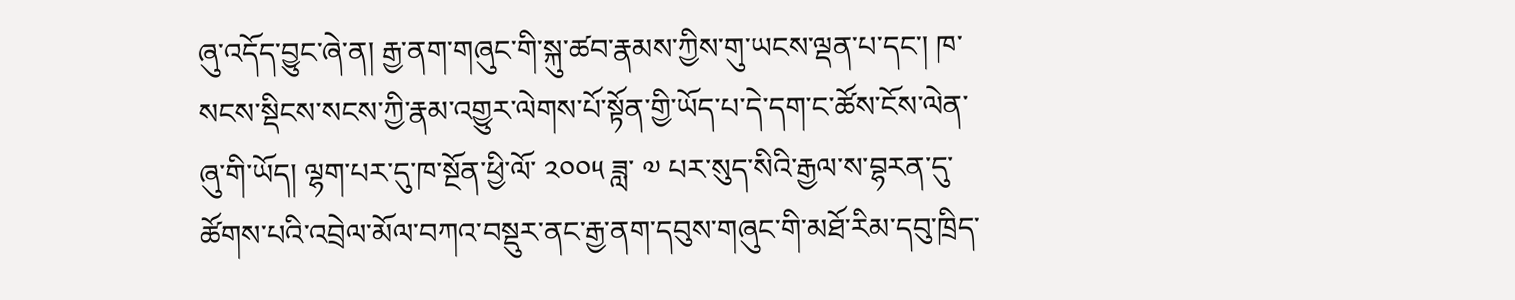ཞུ་འདོད་བྱུང་ཞེ་ན། རྒྱ་ནག་གཞུང་གི་སྐུ་ཚབ་རྣམས་ཀྱིས་གུ་ཡངས་ལྡན་པ་དང་། ཁ་སངས་སྡིངས་སངས་ཀྱི་རྣམ་འགྱུར་ལེགས་པོ་སྟོན་གྱི་ཡོད་པ་དེ་དག་ང་ཚོས་ངོས་ལེན་ཞུ་གི་ཡོད། ལྷག་པར་དུ་ཁ་སྔོན་ཕྱི་ལོ་ ༢༠༠༥ ཟླ་ ༧ པར་སུད་སིའི་རྒྱལ་ས་བྷརན་དུ་ཚོགས་པའི་འབྲེལ་མོལ་བཀའ་བསྡུར་ནང་རྒྱ་ནག་དབུས་གཞུང་གི་མཐོ་རིམ་དབུ་ཁྲིད་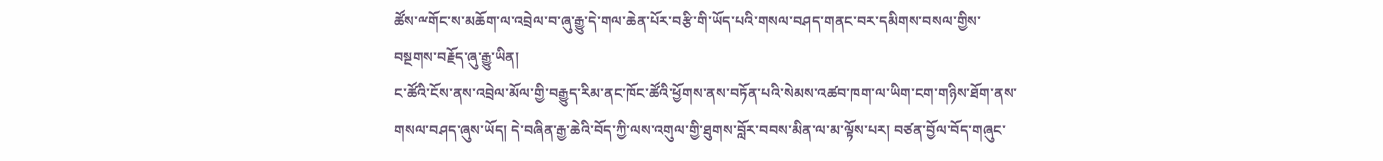ཚོས་ྋགོང་ས་མཆོག་ལ་འབྲེལ་བ་ཞུ་རྒྱུ་དེ་གལ་ཆེན་པོར་བརྩི་གི་ཡོད་པའི་གསལ་བཤད་གནང་བར་དམིགས་བསལ་གྱིས་བསྔགས་བརྗོད་ཞུ་རྒྱུ་ཡིན།
ང་ཚོའི་ངོས་ནས་འབྲེལ་མོལ་གྱི་བརྒྱུད་རིམ་ནང་ཁོང་ཚོའི་ཕྱོགས་ནས་བཏོན་པའི་སེམས་འཚབ་ཁག་ལ་ཡིག་ངག་གཉིས་ཐོག་ནས་གསལ་བཤད་ཞུས་ཡོད། དེ་བཞིན་རྒྱ་ཆེའི་བོད་ཀྱི་ལས་འགུལ་གྱི་ཐུགས་བློར་བབས་མིན་ལ་མ་ལྟོས་པར། བཙན་བྱོལ་བོད་གཞུང་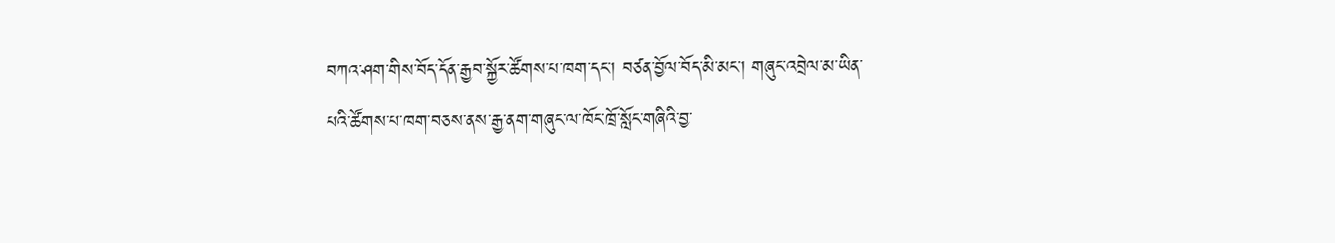བཀའ་ཤག་གིས་བོད་དོན་རྒྱབ་སྐྱོར་ཚོགས་པ་ཁག་དང་། བཙན་བྱོལ་བོད་མི་མང་། གཞུང་འབྲེལ་མ་ཡིན་པའི་ཚོགས་པ་ཁག་བཅས་ནས་རྒྱ་ནག་གཞུང་ལ་ཁོང་ཁྲོ་སློང་གཞིའི་བྱ་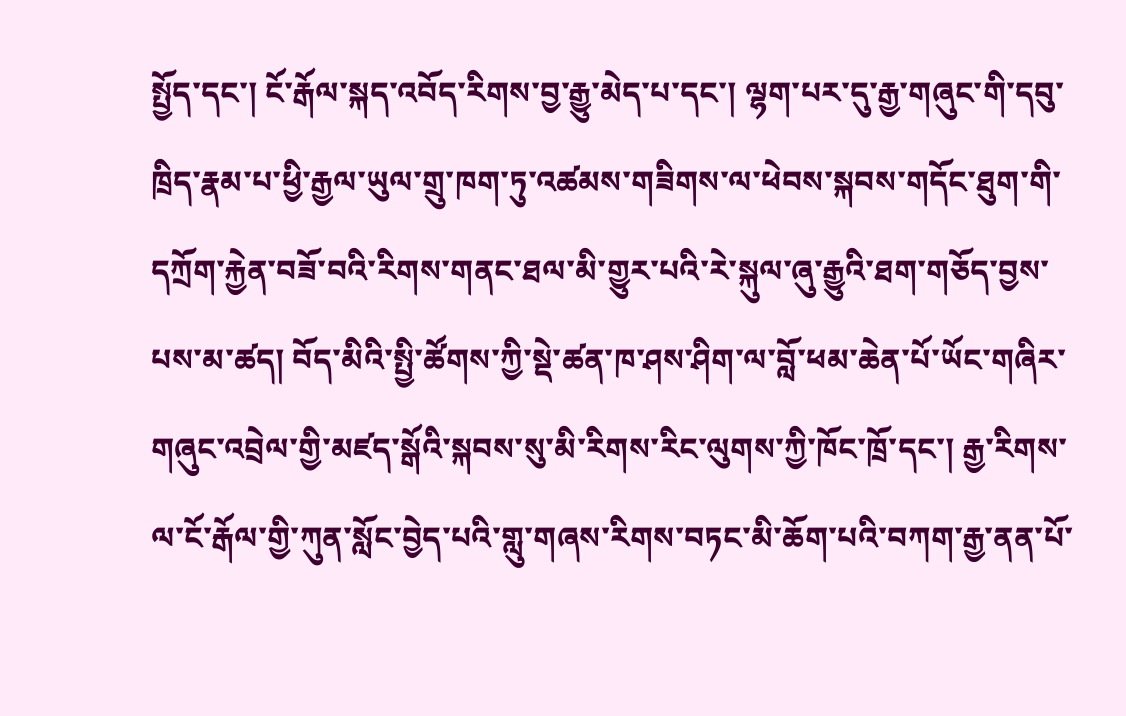སྤྱོད་དང་། ངོ་རྒོལ་སྐད་འབོད་རིགས་བྱ་རྒྱུ་མེད་པ་དང་། ལྷག་པར་དུ་རྒྱ་གཞུང་གི་དབུ་ཁྲིད་རྣམ་པ་ཕྱི་རྒྱལ་ཡུལ་གྲུ་ཁག་ཏུ་འཚམས་གཟིགས་ལ་ཕེབས་སྐབས་གདོང་ཐུག་གི་དཀྲོག་རྐྱེན་བཟོ་བའི་རིགས་གནང་ཐལ་མི་གྱུར་པའི་རེ་སྐུལ་ཞུ་རྒྱུའི་ཐག་གཅོད་བྱས་པས་མ་ཚད། བོད་མིའི་སྤྱི་ཚོགས་ཀྱི་སྡེ་ཚན་ཁ་ཤས་ཤིག་ལ་བློ་ཕམ་ཆེན་པོ་ཡོང་གཞིར་གཞུང་འབྲེལ་གྱི་མཛད་སྒོའི་སྐབས་སུ་མི་རིགས་རིང་ལུགས་ཀྱི་ཁོང་ཁྲོ་དང་། རྒྱ་རིགས་ལ་ངོ་རྒོལ་གྱི་ཀུན་སློང་བྱེད་པའི་གླུ་གཞས་རིགས་བཏང་མི་ཆོག་པའི་བཀག་རྒྱ་ནན་པོ་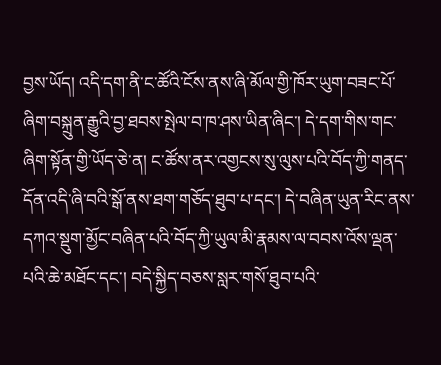བྱས་ཡོད། འདི་དག་ནི་ང་ཚོའི་ངོས་ནས་ཞི་མོལ་གྱི་ཁོར་ཡུག་བཟང་པོ་ཞིག་བསྐྲུན་རྒྱུའི་བྱ་ཐབས་སྤེལ་བ་ཁ་ཤས་ཡིན་ཞིང་། དེ་དག་གིས་གང་ཞིག་སྟོན་གྱི་ཡོད་ཅེ་ན། ང་ཚོས་ནར་འགྱངས་སུ་ལུས་པའི་བོད་ཀྱི་གནད་དོན་འདི་ཞི་བའི་སྒོ་ནས་ཐག་གཅོད་ཐུབ་པ་དང་། དེ་བཞིན་ཡུན་རིང་ནས་དཀའ་སྡུག་མྱོང་བཞིན་པའི་བོད་ཀྱི་ཡུལ་མི་རྣམས་ལ་བབས་འོས་ལྡན་པའི་ཆེ་མཐོང་དང་། བདེ་སྐྱིད་བཅས་སླར་གསོ་ཐུབ་པའི་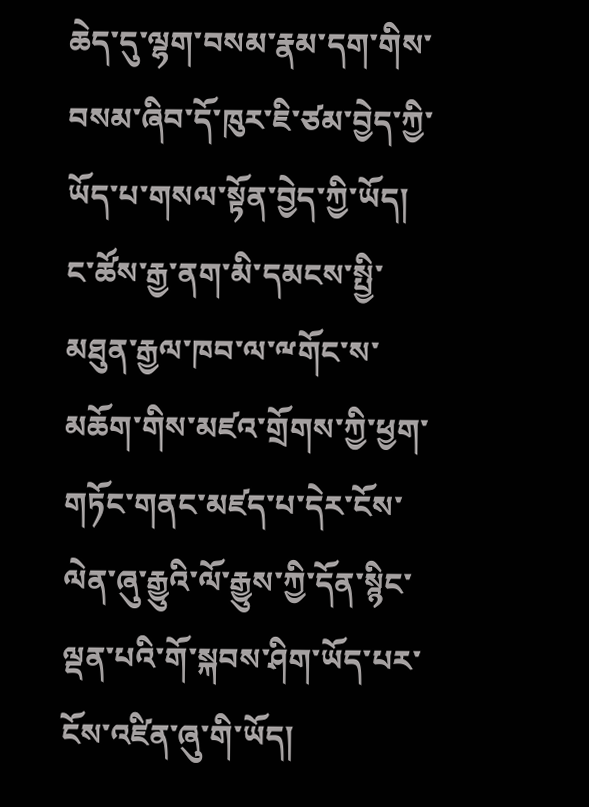ཆེད་དུ་ལྷག་བསམ་རྣམ་དག་གིས་བསམ་ཞིབ་དོ་ཁུར་ཇི་ཙམ་བྱེད་ཀྱི་ཡོད་པ་གསལ་སྟོན་བྱེད་ཀྱི་ཡོད།
ང་ཚོས་རྒྱ་ནག་མི་དམངས་སྤྱི་མཐུན་རྒྱལ་ཁབ་ལ་ྋགོང་ས་མཆོག་གིས་མཛའ་གྲོགས་ཀྱི་ཕྱག་གཏོང་གནང་མཛད་པ་དེར་ངོས་ལེན་ཞུ་རྒྱུའི་ལོ་རྒྱུས་ཀྱི་དོན་སྙིང་ལྡན་པའི་གོ་སྐབས་ཤིག་ཡོད་པར་ངོས་འཛིན་ཞུ་གི་ཡོད།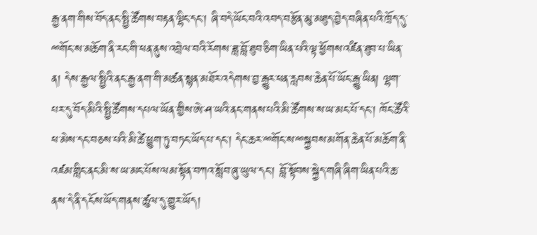རྒྱ་ནག་གིས་བོད་ནང་སྤྱི་ཚོགས་བརྟན་ལྷིང་དང་། ཞི་བདེ་ཡོང་བའི་འབད་བརྩོན་མུ་མཐུད་བྱེད་བཞིན་པའི་ཁྲོད་དུ་ྋགོང་ས་མཆོག་ནི་རང་གི་ཕན་ནུས་འབྲེལ་བའི་རོགས་ཟླ་བློ་ཐུབ་ཅིག་ཡིན་པའི་ལྟ་ཕྱོགས་འཛིན་ཐུབ་པ་ཡིན་ན། དེས་རྒྱལ་སྤྱིའི་ནང་རྒྱ་ནག་གི་མཚན་སྙན་མཐོར་འདེགས་བྱ་རྒྱུར་ཕན་རླབས་ཆེན་པོ་ཡོང་རྒྱུ་ཡིན། ལྷག་པར་དུ་བོད་མིའི་སྤྱི་ཚོགས་དཔལ་ཡོན་གྱིས་ཨེ་ཤ་ཡའི་ནང་གནས་པའི་མི་ཚོགས་ས་ཡ་མང་པོ་དང་། ཁོང་ཚོའི་ཕ་མེས་དང་བཅས་པའི་མི་ཚེ་ཕྱུག་ཏུ་བཏང་ཡོད་པ་དང་། དེང་ཆར་ྋགོང་ས་ྋསྐྱབས་མགོན་ཆེན་པོ་མཆོག་ནི་འཛམ་གླིང་ནང་མི་ས་ཡ་མང་པོས་ལམ་སྟོན་བཀའ་སློབ་ཞུ་ཡུལ་དང་། བློ་སྟོབས་སྐྱེད་གཞི་ཞིག་ཡིན་པའི་ཆ་ནས་དེ་ནི་དངོས་ཡོད་གནས་ཚུལ་དུ་གྱུར་ཡོད།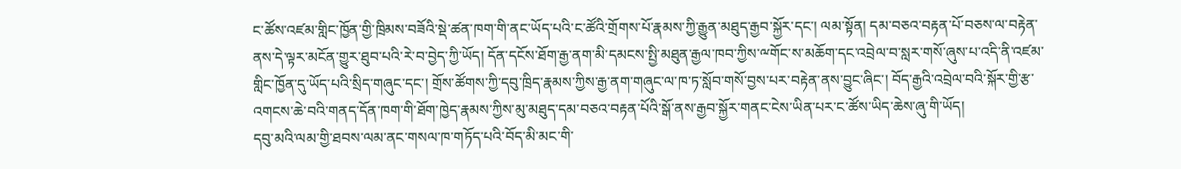ང་ཚོས་འཛམ་གླིང་ཁྱོན་གྱི་ཁྲིམས་བཟོའི་སྡེ་ཚན་ཁག་གི་ནང་ཡོད་པའི་ང་ཚོའི་གྲོགས་པོ་རྣམས་ཀྱི་རྒྱུན་མཐུད་རྒྱབ་སྐྱོར་དང་། ལམ་སྟོན། དམ་བཅའ་བརྟན་པོ་བཅས་ལ་བརྟེན་ནས་དེ་ལྟར་མངོན་གྱུར་ཐུབ་པའི་རེ་བ་བྱེད་ཀྱི་ཡོད། དོན་དངོས་ཐོག་རྒྱ་ནག་མི་དམངས་སྤྱི་མཐུན་རྒྱལ་ཁབ་ཀྱིས་ྋགོང་ས་མཆོག་དང་འབྲེལ་བ་སླར་གསོ་ཞུས་པ་འདི་ནི་འཛམ་གླིང་ཁྱོན་དུ་ཡོད་པའི་སྲིད་གཞུང་དང་། གྲོས་ཚོགས་ཀྱི་དབུ་ཁྲིད་རྣམས་ཀྱིས་རྒྱ་ནག་གཞུང་ལ་ཁ་ཏ་སློབ་གསོ་བྱས་པར་བརྟེན་ནས་བྱུང་ཞིང་། བོད་རྒྱའི་འབྲེལ་བའི་སྐོར་གྱི་རྩ་འགངས་ཆེ་བའི་གནད་དོན་ཁག་གི་ཐོག་ཁྱེད་རྣམས་ཀྱིས་མུ་མཐུད་དམ་བཅའ་བརྟན་པོའི་སྒོ་ནས་རྒྱབ་སྐྱོར་གནང་ངེས་ཡིན་པར་ང་ཚོས་ཡིད་ཆེས་ཞུ་གི་ཡོད།
དབུ་མའི་ལམ་གྱི་ཐབས་ལམ་ནང་གསལ་ཁ་གཏོད་པའི་བོད་མི་མང་གི་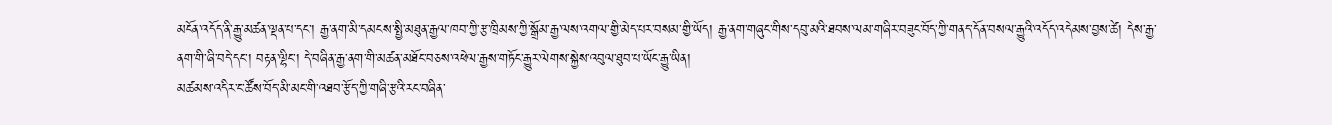མངོན་འདོད་ནི་རྒྱུ་མཚན་ལྡན་པ་དང་། རྒྱ་ནག་མི་དམངས་སྤྱི་མཐུན་རྒྱལ་ཁབ་ཀྱི་རྩ་ཁྲིམས་ཀྱི་སྒྲོམ་རྒྱ་ལས་འགལ་གྱི་མེད་པར་བསམ་གྱི་ཡོད། རྒྱ་ནག་གཞུང་གིས་དབུ་མའི་ཐབས་ལམ་གཞིར་བཟུང་བོད་ཀྱི་གནད་དོན་བསལ་རྒྱུའི་འདོད་འདེམས་བྱས་ཚེ། དེས་རྒྱ་ནག་གི་ཞི་བདེ་དང་། བརྟན་ལྷིང་། དེ་བཞིན་རྒྱ་ནག་གི་མཚན་མཐོང་བཅས་འཕེལ་རྒྱས་གཏོང་རྒྱུར་ལེགས་སྐྱེས་འབུལ་ཐུབ་པ་ཡོང་རྒྱུ་ཡིན།
མཚམས་འདིར་ང་ཚོས་བོད་མི་མང་གི་འཐབ་རྩོད་ཀྱི་གཞི་རྩའི་རང་བཞིན་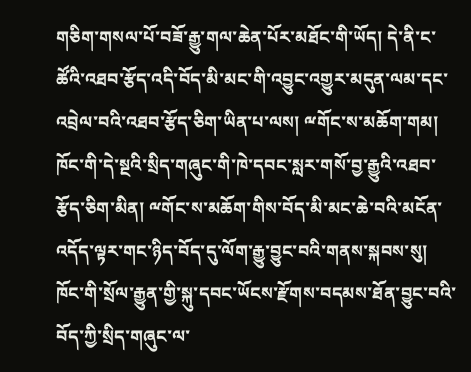གཅིག་གསལ་པོ་བཟོ་རྒྱུ་གལ་ཆེན་པོར་མཐོང་གི་ཡོད། དེ་ནི་ང་ཚོའི་འཐབ་རྩོད་འདི་བོད་མི་མང་གི་འབྱུང་འགྱུར་མདུན་ལམ་དང་འབྲེལ་བའི་འཐབ་རྩོད་ཅིག་ཡིན་པ་ལས། ྋགོང་ས་མཆོག་གམ། ཁོང་གི་དེ་སྔའི་སྲིད་གཞུང་གི་ཁེ་དབང་སླར་གསོ་བྱ་རྒྱུའི་འཐབ་རྩོད་ཅིག་མིན། ྋགོང་ས་མཆོག་གིས་བོད་མི་མང་ཆེ་བའི་མངོན་འདོད་ལྟར་གང་ཉིད་བོད་དུ་ལོག་རྒྱུ་བྱུང་བའི་གནས་སྐབས་སུ། ཁོང་གི་སྲོལ་རྒྱུན་གྱི་སྐུ་དབང་ཡོངས་རྫོགས་བདམས་ཐོན་བྱུང་བའི་བོད་ཀྱི་སྲིད་གཞུང་ལ་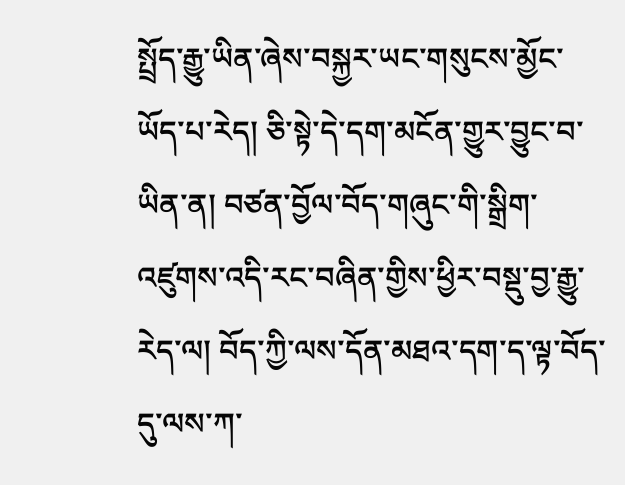སྤྲོད་རྒྱུ་ཡིན་ཞེས་བསྐྱར་ཡང་གསུངས་མྱོང་ཡོད་པ་རེད། ཅི་སྟེ་དེ་དག་མངོན་གྱུར་བྱུང་བ་ཡིན་ན། བཙན་བྱོལ་བོད་གཞུང་གི་སྒྲིག་འཛུགས་འདི་རང་བཞིན་གྱིས་ཕྱིར་བསྡུ་བྱ་རྒྱུ་རེད་ལ། བོད་ཀྱི་ལས་དོན་མཐའ་དག་ད་ལྟ་བོད་དུ་ལས་ཀ་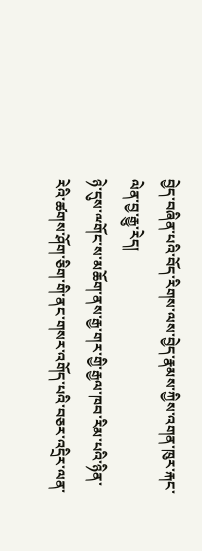བྱེད་བཞིན་པའི་བོད་རིགས་ལས་བྱེད་རྣམས་ཀྱིས་འགན་ཁུར་རྐང་ལེན་བྱ་རྒྱུ་རེད།
ཉེ་དུས་ྋགོང་ས་མཆོག་ནས་རྒྱ་གར་གྱི་རྒྱལ་ཁབ་རིམ་པའི་ཉིན་རེའི་ཚགས་ཤོག་ཅིག་གི་ནང་གསར་འགོད་པའི་བཅར་འདྲིར་ལན་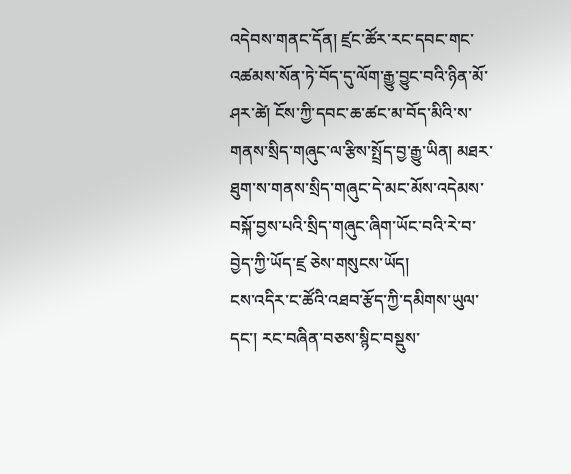འདེབས་གནང་དོན། ཛྲང་ཚོར་རང་དབང་གང་འཚམས་སོན་ཏེ་བོད་དུ་ལོག་རྒྱུ་བྱུང་བའི་ཉིན་མོ་ཤར་ཚེ། ངོས་ཀྱི་དབང་ཆ་ཚང་མ་བོད་མིའི་ས་གནས་སྲིད་གཞུང་ལ་རྩིས་སྤྲོད་བྱ་རྒྱུ་ཡིན། མཐར་ཐུག་ས་གནས་སྲིད་གཞུང་དེ་མང་མོས་འདེམས་བསྐོ་བྱས་པའི་སྲིད་གཞུང་ཞིག་ཡོང་བའི་རེ་བ་བྱེད་ཀྱི་ཡོད་ཛྲ ཅེས་གསུངས་ཡོད།
ངས་འདིར་ང་ཚོའི་འཐབ་རྩོད་ཀྱི་དམིགས་ཡུལ་དང་། རང་བཞིན་བཅས་སྙིང་བསྡུས་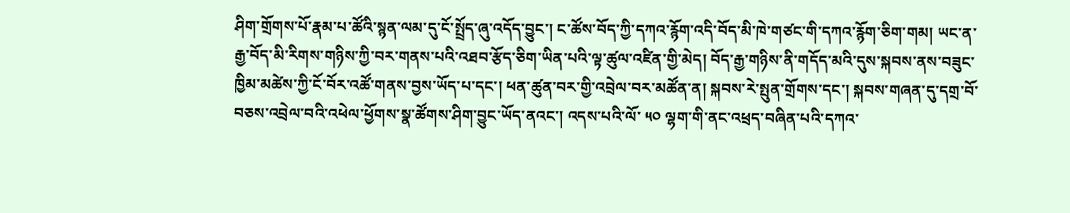ཤིག་གྲོགས་པོ་རྣམ་པ་ཚོའི་སྙན་ལམ་དུ་ངོ་སྤྲོད་ཞུ་འདོད་བྱུང་། ང་ཚོས་བོད་ཀྱི་དཀའ་རྙོག་འདི་བོད་མི་ཁེ་གཙང་གི་དཀའ་རྙོག་ཅིག་གམ། ཡང་ན་རྒྱ་བོད་མི་རིགས་གཉིས་ཀྱི་བར་གནས་པའི་འཐབ་རྩོད་ཅིག་ཡིན་པའི་ལྟ་ཚུལ་འཛིན་གྱི་མེད། བོད་རྒྱ་གཉིས་ནི་གདོད་མའི་དུས་སྐབས་ནས་བཟུང་ཁྱིམ་མཚེས་ཀྱི་ངོ་བོར་འཚོ་གནས་བྱས་ཡོད་པ་དང་། ཕན་ཚུན་བར་གྱི་འབྲེལ་བར་མཚོན་ན། སྐབས་རེ་སྤུན་གྲོགས་དང་། སྐབས་གཞན་དུ་དགྲ་བོ་བཅས་འབྲེལ་བའི་འཕེལ་ཕྱོགས་སྣ་ཚོགས་ཤིག་བྱུང་ཡོད་ནའང་། འདས་པའི་ལོ་ ༥༠ ལྷག་གི་ནང་འཕྲད་བཞིན་པའི་དཀའ་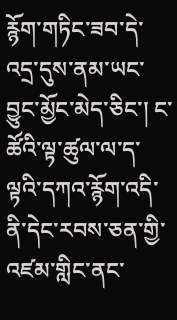རྙོག་གཏིང་ཟབ་དེ་འདྲ་དུས་ནམ་ཡང་བྱུང་མྱོང་མེད་ཅིང་། ང་ཚོའི་ལྟ་ཚུལ་ལ་ད་ལྟའི་དཀའ་རྙོག་འདི་ནི་དེང་རབས་ཅན་གྱི་འཛམ་གླིང་ནང་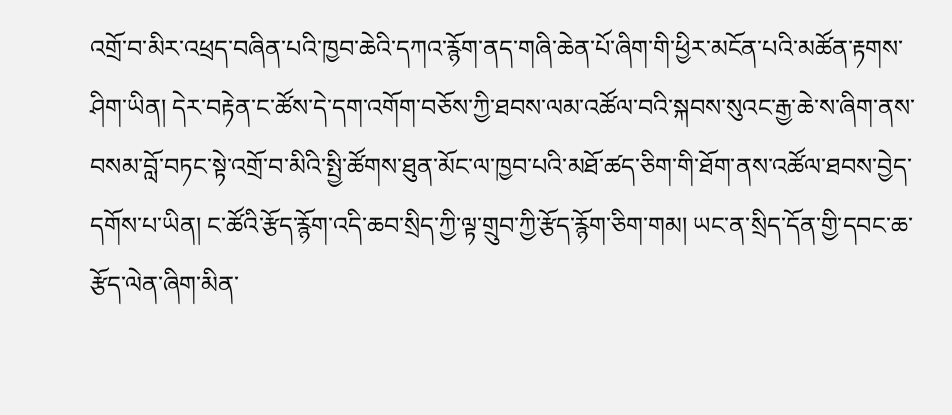འགྲོ་བ་མིར་འཕྲད་བཞིན་པའི་ཁྱབ་ཆེའི་དཀའ་རྙོག་ནད་གཞི་ཆེན་པོ་ཞིག་གི་ཕྱིར་མངོན་པའི་མཚོན་རྟགས་ཤིག་ཡིན། དེར་བརྟེན་ང་ཚོས་དེ་དག་འགོག་བཅོས་ཀྱི་ཐབས་ལམ་འཚོལ་བའི་སྐབས་སུའང་རྒྱ་ཆེ་ས་ཞིག་ནས་བསམ་བློ་བཏང་སྟེ་འགྲོ་བ་མིའི་སྤྱི་ཚོགས་ཐུན་མོང་ལ་ཁྱབ་པའི་མཐོ་ཚད་ཅིག་གི་ཐོག་ནས་འཚོལ་ཐབས་བྱེད་དགོས་པ་ཡིན། ང་ཚོའི་རྩོད་རྙོག་འདི་ཆབ་སྲིད་ཀྱི་ལྟ་གྲུབ་ཀྱི་རྩོད་རྙོག་ཅིག་གམ། ཡང་ན་སྲིད་དོན་གྱི་དབང་ཆ་རྩོད་ལེན་ཞིག་མིན་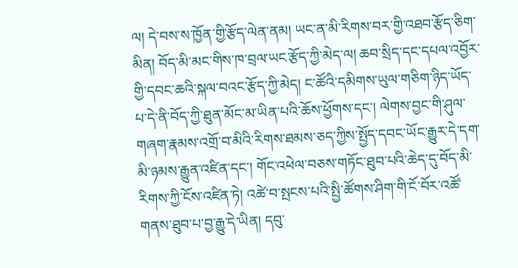ལ། དེ་བས་ས་ཁྱོན་གྱི་རྩོད་ལེན་ནམ། ཡང་ན་མི་རིགས་བར་གྱི་འཐབ་རྩོད་ཅིག་མིན། བོད་མི་མང་གིས་ཁ་བྲལ་ཡང་རྩོད་ཀྱི་མེད་ལ། ཆབ་སྲིད་དང་དཔལ་འབྱོར་གྱི་དབང་ཆའི་སྐལ་བའང་རྩོད་ཀྱི་མེད། ང་ཚོའི་དམིགས་ཡུལ་གཅིག་ཉིད་ཡོད་པ་དེ་ནི་བོད་ཀྱི་ཐུན་མོང་མ་ཡིན་པའི་ཆོས་ཕྱོགས་དང་། ལེགས་བྱང་གི་ཤུལ་གཞག་རྣམས་འགྲོ་བ་མིའི་རིགས་ཐམས་ཅད་ཀྱིས་སྤྱོད་དབང་ཡོང་རྒྱུར་དེ་དག་མི་ཉམས་རྒྱུན་འཛིན་དང་། གོང་འཕེལ་བཅས་གཏོང་ཐུབ་པའི་ཆེད་དུ་བོད་མི་རིགས་ཀྱི་ངོས་འཛིན་ཏེ། འཚེ་བ་སྤངས་པའི་སྤྱི་ཚོགས་ཤིག་གི་ངོ་བོར་འཚོ་གནས་ཐུབ་པ་བྱ་རྒྱུ་དེ་ཡིན། དབུ་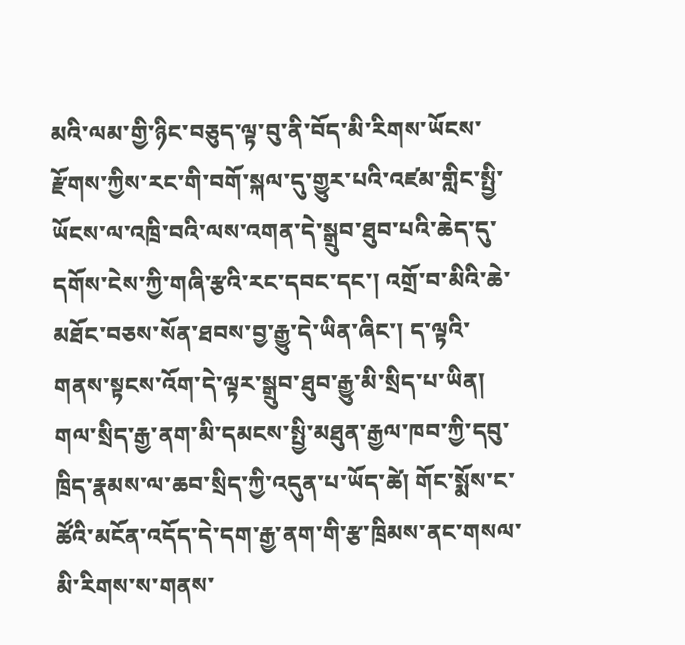མའི་ལམ་གྱི་ཉིང་བཅུད་ལྟ་བུ་ནི་བོད་མི་རིགས་ཡོངས་རྫོགས་ཀྱིས་རང་གི་བགོ་སྐལ་དུ་གྱུར་པའི་འཛམ་གླིང་སྤྱི་ཡོངས་ལ་འཁྲི་བའི་ལས་འགན་དེ་སྒྲུབ་ཐུབ་པའི་ཆེད་དུ་དགོས་ངེས་ཀྱི་གཞི་རྩའི་རང་དབང་དང་། འགྲོ་བ་མིའི་ཆེ་མཐོང་བཅས་སོན་ཐབས་བྱ་རྒྱུ་དེ་ཡིན་ཞིང་། ད་ལྟའི་གནས་སྟངས་འོག་དེ་ལྟར་སྒྲུབ་ཐུབ་རྒྱུ་མི་སྲིད་པ་ཡིན།
གལ་སྲིད་རྒྱ་ནག་མི་དམངས་སྤྱི་མཐུན་རྒྱལ་ཁབ་ཀྱི་དབུ་ཁྲིད་རྣམས་ལ་ཆབ་སྲིད་ཀྱི་འདུན་པ་ཡོད་ཚེ། གོང་སྨོས་ང་ཚོའི་མངོན་འདོད་དེ་དག་རྒྱ་ནག་གི་རྩ་ཁྲིམས་ནང་གསལ་མི་རིགས་ས་གནས་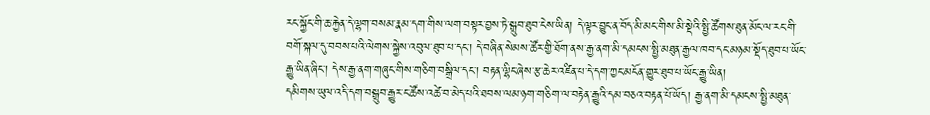རང་སྐྱོང་གི་ཆ་རྐྱེན་དེ་ལྷག་བསམ་རྣམ་དག་གིས་ལག་བསྟར་བྱས་ཏེ་སྒྲུབ་ཐུབ་ངེས་ཡིན། དེ་ལྟར་བྱུང་ན་བོད་མི་མང་གིས་མི་སྡེའི་སྤྱི་ཚོགས་ཐུན་མོང་ལ་རང་གི་བགོ་སྐལ་དུ་བབས་པའི་ལེགས་སྐྱེས་འབུལ་ཐུབ་པ་དང་། དེ་བཞིན་སེམས་ཚོར་གྱི་ཐོག་ནས་རྒྱ་ནག་མི་དམངས་སྤྱི་མཐུན་རྒྱལ་ཁབ་དང་མཉམ་སྡོད་ཐུབ་པ་ཡོང་རྒྱུ་ཡིན་ཞིང་། དེས་རྒྱ་ནག་གཞུང་གིས་གཅིག་བསྒྲིལ་དང་། བརྟན་ལྷིང་ཞེས་རྩ་ཆེར་འཛིན་པ་དེ་དག་ཀྱང་མངོན་གྱུར་ཐུབ་པ་ཡོང་རྒྱུ་ཡིན།
དམིགས་ཡུལ་འདི་དག་བསྒྲུབ་རྒྱུར་ང་ཚོས་འཚེ་བ་མེད་པའི་ཐབས་ལམ་ཉག་གཅིག་ལ་བརྟེན་རྒྱུའི་དམ་བཅའ་བརྟན་པོ་ཡོད། རྒྱ་ནག་མི་དམངས་སྤྱི་མཐུན་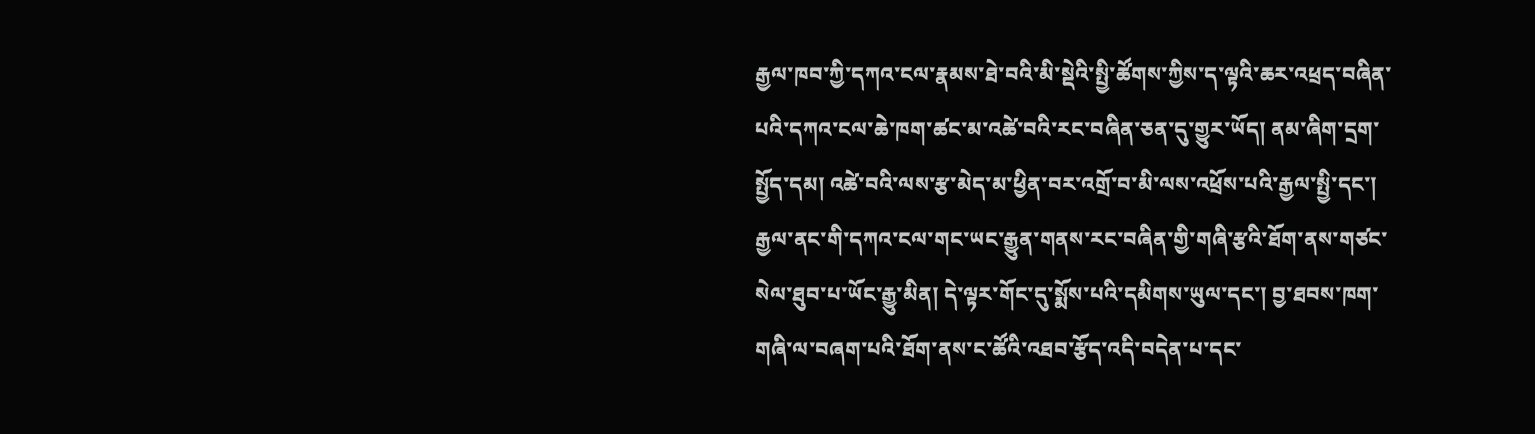རྒྱལ་ཁབ་ཀྱི་དཀའ་ངལ་རྣམས་ཐེ་བའི་མི་སྡེའི་སྤྱི་ཚོགས་ཀྱིས་ད་ལྟའི་ཆར་འཕྲད་བཞིན་པའི་དཀའ་ངལ་ཆེ་ཁག་ཚང་མ་འཚེ་བའི་རང་བཞིན་ཅན་དུ་གྱུར་ཡོད། ནམ་ཞིག་དྲག་སྤྱོད་དམ། འཚེ་བའི་ལས་རྩ་མེད་མ་ཕྱིན་བར་འགྲོ་བ་མི་ལས་འཕྲོས་པའི་རྒྱལ་སྤྱི་དང་། རྒྱལ་ནང་གི་དཀའ་ངལ་གང་ཡང་རྒྱུན་གནས་རང་བཞིན་གྱི་གཞི་རྩའི་ཐོག་ནས་གཙང་སེལ་ཐུབ་པ་ཡོང་རྒྱུ་མིན། དེ་ལྟར་གོང་དུ་སྨོས་པའི་དམིགས་ཡུལ་དང་། བྱ་ཐབས་ཁག་གཞི་ལ་བཞག་པའི་ཐོག་ནས་ང་ཚོའི་འཐབ་རྩོད་འདི་བདེན་པ་དང་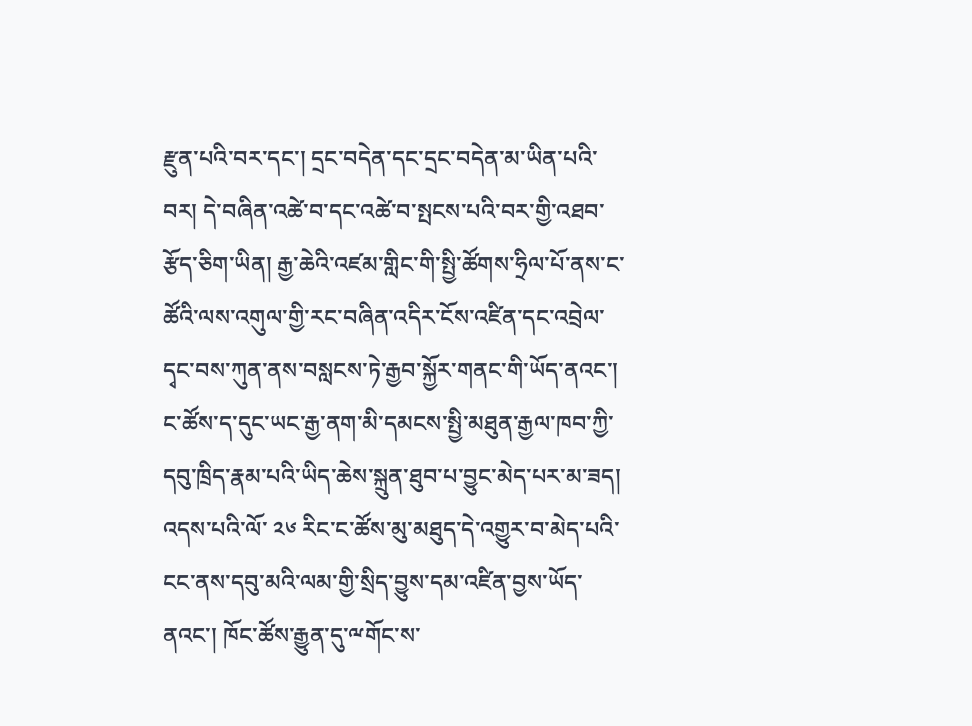རྫུན་པའི་བར་དང་། དྲང་བདེན་དང་དྲང་བདེན་མ་ཡིན་པའི་བར། དེ་བཞིན་འཚེ་བ་དང་འཚེ་བ་སྤངས་པའི་བར་གྱི་འཐབ་རྩོད་ཅིག་ཡིན། རྒྱ་ཆེའི་འཛམ་གླིང་གི་སྤྱི་ཚོགས་ཧྲིལ་པོ་ནས་ང་ཚོའི་ལས་འགུལ་གྱི་རང་བཞིན་འདིར་ངོས་འཛིན་དང་འབྲེལ་དྭང་བས་ཀུན་ནས་བསླངས་ཏེ་རྒྱབ་སྐྱོར་གནང་གི་ཡོད་ནའང་། ང་ཚོས་ད་དུང་ཡང་རྒྱ་ནག་མི་དམངས་སྤྱི་མཐུན་རྒྱལ་ཁབ་ཀྱི་དབུ་ཁྲིད་རྣམ་པའི་ཡིད་ཆེས་སྐྲུན་ཐུབ་པ་བྱུང་མེད་པར་མ་ཟད། འདས་པའི་ལོ་ ༢༦ རིང་ང་ཚོས་མུ་མཐུད་དེ་འགྱུར་བ་མེད་པའི་ངང་ནས་དབུ་མའི་ལམ་གྱི་སྲིད་བྱུས་དམ་འཛིན་བྱས་ཡོད་ནའང་། ཁོང་ཚོས་རྒྱུན་དུ་ྋགོང་ས་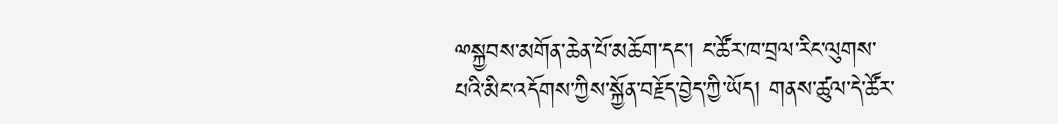ྋསྐྱབས་མགོན་ཆེན་པོ་མཆོག་དང་། ང་ཚོར་ཁ་བྲལ་རིང་ལུགས་པའི་མིང་འདོགས་ཀྱིས་སྐྱོན་བརྗོད་བྱེད་ཀྱི་ཡོད། གནས་ཚུལ་དེ་ཚོར་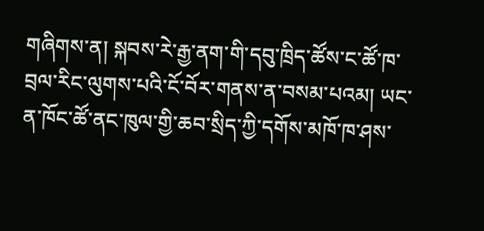གཞིགས་ན། སྐབས་རེ་རྒྱ་ནག་གི་དབུ་ཁྲིད་ཚོས་ང་ཚོ་ཁ་བྲལ་རིང་ལུགས་པའི་ངོ་བོར་གནས་ན་བསམ་པའམ། ཡང་ན་ཁོང་ཚོ་ནང་ཁུལ་གྱི་ཆབ་སྲིད་ཀྱི་དགོས་མཁོ་ཁ་ཤས་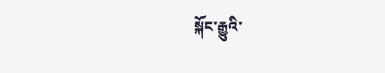སྐོང་རྒྱུའི་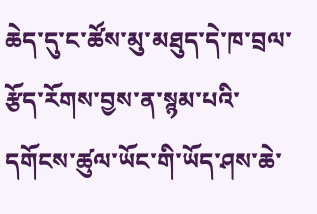ཆེད་དུ་ང་ཚོས་མུ་མཐུད་དེ་ཁ་བྲལ་རྩོད་རོགས་བྱས་ན་སྙམ་པའི་དགོངས་ཚུལ་ཡོང་གི་ཡོད་ཤས་ཆེ་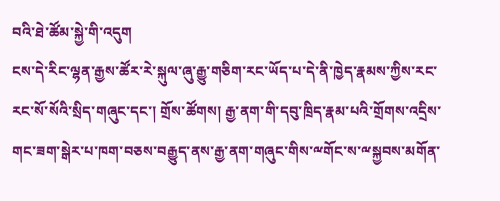བའི་ཐེ་ཚོམ་སྐྱེ་གི་འདུག
ངས་དེ་རིང་ལྷན་རྒྱས་ཚོར་རེ་སྐུལ་ཞུ་རྒྱུ་གཅིག་རང་ཡོད་པ་དེ་ནི་ཁྱེད་རྣམས་ཀྱིས་རང་རང་སོ་སོའི་སྲིད་གཞུང་དང་། གྲོས་ཚོགས། རྒྱ་ནག་གི་དབུ་ཁྲིད་རྣམ་པའི་གྲོགས་འདྲིས་གང་ཟག་སྒེར་པ་ཁག་བཅས་བརྒྱུད་ནས་རྒྱ་ནག་གཞུང་གིས་ྋགོང་ས་ྋསྐྱབས་མགོན་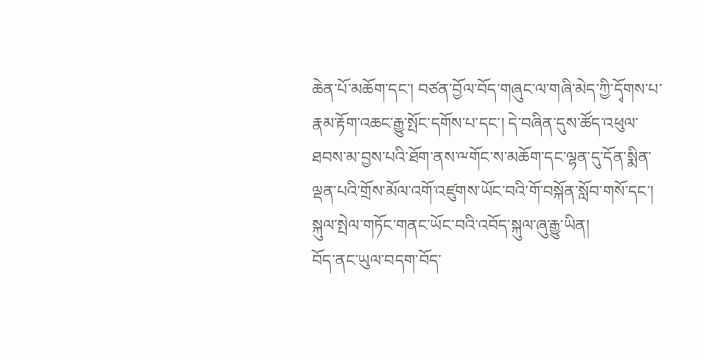ཆེན་པོ་མཆོག་དང་། བཙན་བྱོལ་བོད་གཞུང་ལ་གཞི་མེད་ཀྱི་དྭོགས་པ་རྣམ་རྟོག་འཆང་རྒྱུ་སྤོང་དགོས་པ་དང་། དེ་བཞིན་དུས་ཚོད་འཕུལ་ཐབས་མ་བྱས་པའི་ཐོག་ནས་ྋགོང་ས་མཆོག་དང་ལྷན་དུ་དོན་སྨིན་ལྡན་པའི་གྲོས་མོལ་འགོ་འཛུགས་ཡོང་བའི་གོ་བསྐོན་སློབ་གསོ་དང་། སྐུལ་སྤེལ་གཏོང་གནང་ཡོང་བའི་འབོད་སྐུལ་ཞུ་རྒྱུ་ཡིན།
བོད་ནང་ཡུལ་བདག་བོད་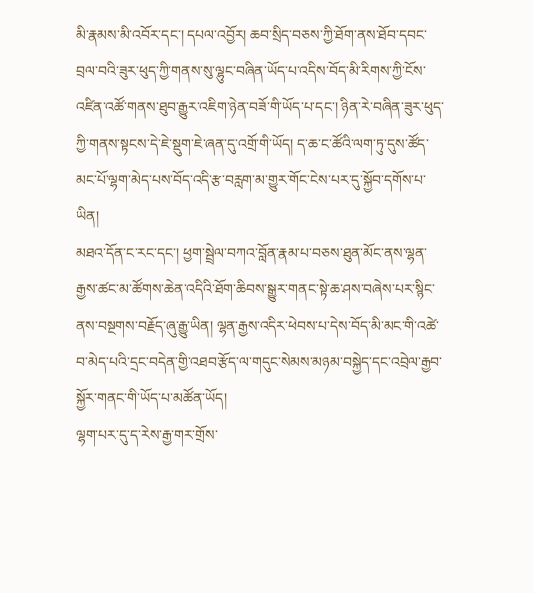མི་རྣམས་མི་འབོར་དང་། དཔལ་འབྱོར། ཆབ་སྲིད་བཅས་ཀྱི་ཐོག་ནས་ཐོབ་དབང་བྲལ་བའི་ཟུར་ཕུད་ཀྱི་གནས་སུ་ལྷུང་བཞིན་ཡོད་པ་འདིས་བོད་མི་རིགས་ཀྱི་ངོས་འཛིན་འཚོ་གནས་ཐུབ་རྒྱུར་འཇིག་ཉེན་བཟོ་གི་ཡོད་པ་དང་། ཉིན་རེ་བཞིན་ཟུར་ཕུད་ཀྱི་གནས་སྟངས་དེ་ཇེ་སྡུག་ཇེ་ཞན་དུ་འགྲོ་གི་ཡོད། ད་ཆ་ང་ཚོའི་ལག་ཏུ་དུས་ཚོད་མང་པོ་ལྷག་མེད་པས་བོད་འདི་རྩ་བརླག་མ་གྱུར་གོང་ངེས་པར་དུ་སྐྱོབ་དགོས་པ་ཡིན།
མཐའ་དོན་ང་རང་དང་། ཕྱག་སྦྲེལ་བཀའ་བློན་རྣམ་པ་བཅས་ཐུན་མོང་ནས་ལྷན་རྒྱས་ཚང་མ་ཚོགས་ཆེན་འདིའི་ཐོག་ཆིབས་སྒྱུར་གནང་སྟེ་ཆ་ཤས་བཞེས་པར་སྙིང་ནས་བསྔགས་བརྗོད་ཞུ་རྒྱུ་ཡིན། ལྷན་རྒྱས་འདིར་ཕེབས་པ་དེས་བོད་མི་མང་གི་འཚེ་བ་མེད་པའི་དྲང་བདེན་གྱི་འཐབ་རྩོད་ལ་གདུང་སེམས་མཉམ་བསྐྱེད་དང་འབྲེལ་རྒྱབ་སྐྱོར་གནང་གི་ཡོད་པ་མཚོན་ཡོད།
ལྷག་པར་དུ་ད་རེས་རྒྱ་གར་གྲོས་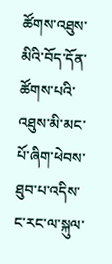ཚོགས་འཐུས་མིའི་བོད་དོན་ཚོགས་པའི་འཐུས་མི་མང་པོ་ཞིག་ཕེབས་ཐུབ་པ་འདིས་ང་རང་ལ་སྐུལ་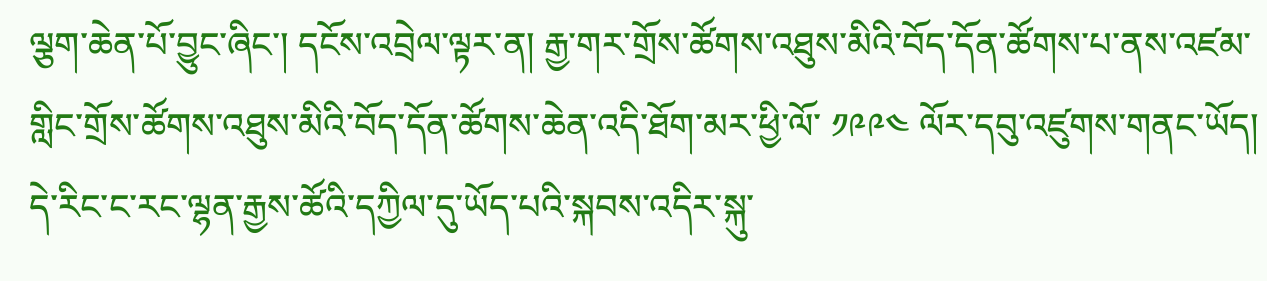ལྕག་ཆེན་པོ་བྱུང་ཞིང་། དངོས་འབྲེལ་ལྟར་ན། རྒྱ་གར་གྲོས་ཚོགས་འཐུས་མིའི་བོད་དོན་ཚོགས་པ་ནས་འཛམ་གླིང་གྲོས་ཚོགས་འཐུས་མིའི་བོད་དོན་ཚོགས་ཆེན་འདི་ཐོག་མར་ཕྱི་ལོ་ ༡༩༩༤ ལོར་དབུ་འཛུགས་གནང་ཡོད། དེ་རིང་ང་རང་ལྷན་རྒྱས་ཚོའི་དཀྱིལ་དུ་ཡོད་པའི་སྐབས་འདིར་སྐུ་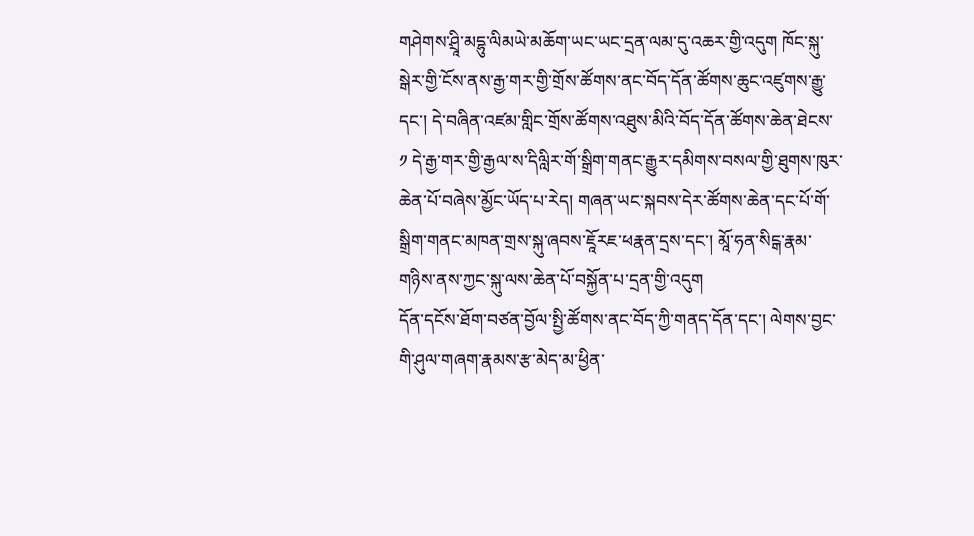གཤེགས་ཤྲཱི་མདྷུ་ལིམཡེ་མཆོག་ཡང་ཡང་དྲན་ལམ་དུ་འཆར་གྱི་འདུག ཁོང་སྐུ་སྒེར་གྱི་ངོས་ནས་རྒྱ་གར་གྱི་གྲོས་ཚོགས་ནང་བོད་དོན་ཚོགས་ཆུང་འཛུགས་རྒྱུ་དང་། དེ་བཞིན་འཛམ་གླིང་གྲོས་ཚོགས་འཐུས་མིའི་བོད་དོན་ཚོགས་ཆེན་ཐེངས་ ༡ དེ་རྒྱ་གར་གྱི་རྒྱལ་ས་དིལླིར་གོ་སྒྲིག་གནང་རྒྱུར་དམིགས་བསལ་གྱི་ཐུགས་ཁུར་ཆེན་པོ་བཞེས་མྱོང་ཡོད་པ་རེད། གཞན་ཡང་སྐབས་དེར་ཚོགས་ཆེན་དང་པོ་གོ་སྒྲིག་གནང་མཁན་གྲས་སྐུ་ཞབས་ཇཱོརཇ་ཕརྣན་དྲས་དང་། མཱོ་ཧན་སིངྒ་རྣམ་གཉིས་ནས་ཀྱང་སྐུ་ལས་ཆེན་པོ་བསྐྱོན་པ་དྲན་གྱི་འདུག
དོན་དངོས་ཐོག་བཙན་བྱོལ་སྤྱི་ཚོགས་ནང་བོད་ཀྱི་གནད་དོན་དང་། ལེགས་བྱང་གི་ཤུལ་གཞག་རྣམས་རྩ་མེད་མ་ཕྱིན་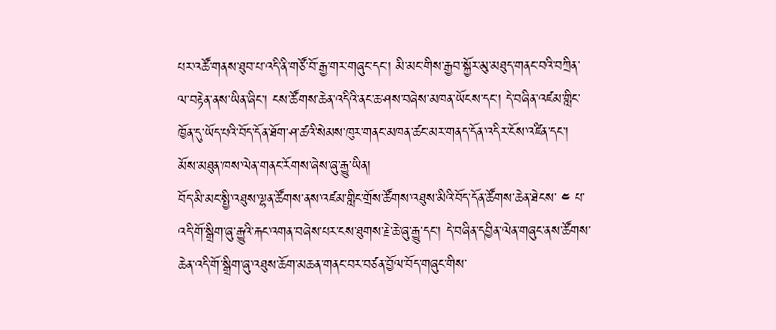པར་འཚོ་གནས་ཐུབ་པ་འདི་ནི་གཙོ་བོ་རྒྱ་གར་གཞུང་དང་། མི་མང་གིས་རྒྱབ་སྐྱོར་མུ་མཐུད་གནང་བའི་བཀྲིན་ལ་བརྟེན་ནས་ཡིན་ཞིང་། ངས་ཚོགས་ཆེན་འདིའི་ནང་ཆ་ཤས་བཞེས་མཁན་ཡོངས་དང་། དེ་བཞིན་འཛམ་གླིང་ཁྱོན་དུ་ཡོད་པའི་བོད་དོན་ཐོག་ཤ་ཚའི་སེམས་ཁུར་གནང་མཁན་ཚང་མར་གནད་དོན་འདིར་ངོས་འཛིན་དང་། མོས་མཐུན་ཁས་ལེན་གནང་རོགས་ཞེས་ཞུ་རྒྱུ་ཡིན།
བོད་མི་མང་སྤྱི་འཐུས་ལྷན་ཚོགས་ནས་འཛམ་གླིང་གྲོས་ཚོགས་འཐུས་མིའི་བོད་དོན་ཚོགས་ཆེན་ཐེངས་ ༤ པ་འདི་གོ་སྒྲིག་ཞུ་རྒྱུའི་རྐང་འགན་བཞེས་པར་ངས་ཐུགས་རྗེ་ཆེ་ཞུ་རྒྱུ་དང་། དེ་བཞིན་དབྱིན་ལེན་གཞུང་ནས་ཚོགས་ཆེན་འདི་གོ་སྒྲིག་ཞུ་འཐུས་ཆོག་མཆན་གནང་བར་བཙན་བྱོལ་བོད་གཞུང་གིས་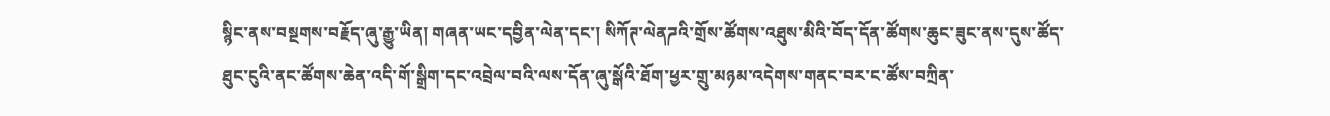སྙིང་ནས་བསྔགས་བརྗོད་ཞུ་རྒྱུ་ཡིན། གཞན་ཡང་དབྱིན་ལེན་དང་། སིཀོཊ་ལེནཌའི་གྲོས་ཚོགས་འཐུས་མིའི་བོད་དོན་ཚོགས་ཆུང་ཟུང་ནས་དུས་ཚོད་ཐུང་ངུའི་ནང་ཚོགས་ཆེན་འདི་གོ་སྒྲིག་དང་འབྲེལ་བའི་ལས་དོན་ཞུ་སྒོའི་ཐོག་ཕྱར་གྲུ་མཉམ་འདེགས་གནང་བར་ང་ཚོས་བཀྲིན་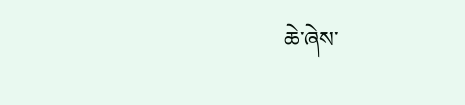ཆེ་ཞེས་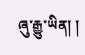ཞུ་རྒྱུ་ཡིན། །